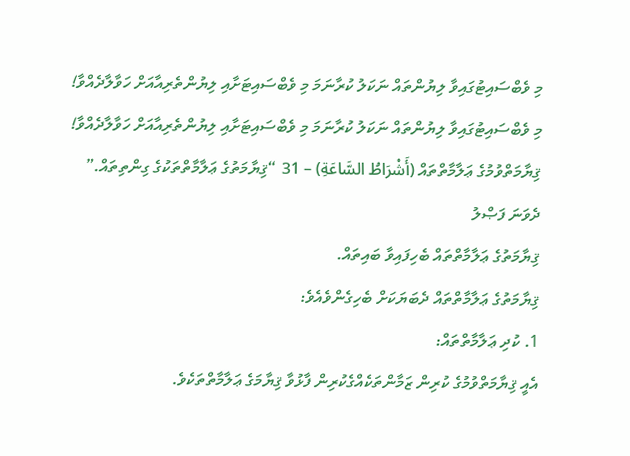މި ވެބްސައިޓުގައިވާ ލިޔުންތައް ނަކަލު ކުރާނަމަ މި ވެބްސައިޓަށާއި ލިޔުންތެރިއާއަށް ހަވާލާދެއްވާ!
މި ވެބްސައިޓުގައިވާ ލިޔުންތައް ނަކަލު ކުރާނަމަ މި ވެބްސައިޓަށާއި ލިޔުންތެރިއާއަށް ހަވާލާދެއްވާ!
ޤިޔާމަތްވުމުގެ ޢަލާމާތްތައް (أَشْرَاطُ السَّاعَةِ) – 31 “ޤިޔާމަތުގެ ޢަލާމާތްތަކުގެ ގިންތިތައް.”
ދެވަނަ ފަޞްލު
ޤިޔާމަތުގެ ޢަލާމާތްތައް ބެހިފައިވާ ބައިތައް.
ޤިޔާމަތުގެ ޢަލާމާތްތައް ދެބަޔަކަށް ބެހިގެންވެއެވެ:
1. ކުދި ޢަލާމާތްތައް:
އެއީ ޤިޔާމަތްވުމުގެ ކުރިން ޒަމާންތަކެއްގެކުރިން ފާޅުވާ ޤިޔާމަގެ ޢަލާމާތްތަކެވެ.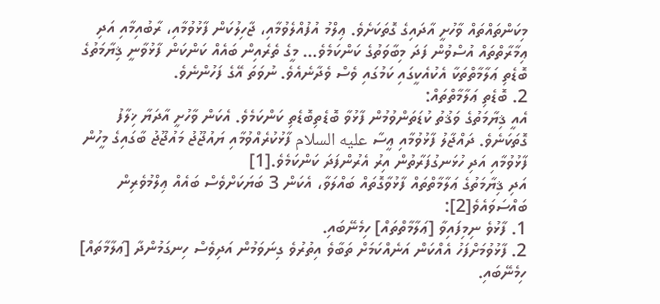މިކަންތައްތައް ވާހުށީ އާދައިގެ ގޮތަކަށެވެ. ޢިލްމު އުފުއްލެވުމާއި، ޖާހިލުކަން ފާޅުވުމާއި، ރާބުއިމާއި އަދި ޢިމާރާތްތައް އުސްވުން ފަދަ މިބާވަތުގެ ކަންކަމެވެ… މީގެ ތެރެއިން ބައެއް ކަންކަން ފާޅުވާނީ ޤިޔާމަތުގެ ބޮޑެތި ޢަލާމާތްތަކާ އެކުއެކީގައި ކަމުގައި ވެސް ވެދާނެއެވެ. ނުވަތަ އޭގެ ފަހުންނެވެ.
2. ބޮޑެތި ޢަލާމާތްތައް:
އެއީ ޤިޔާމަތުގެ ވަޤުތު ކުޑަތަންވުމުން ފާޅުވާ ބޮޑެތިބޮޑެތި ކަންކަމެވެ. އެކަން ވާހުށީ އާދަޔާ ޚިލާފު ގޮތަކަނެވެ. ދައްޖާލު ފާޅުވުމާއި ޢީސާ عليه السلام ފާޅުކުރެއްވުމާއި ޔައުޖޫޖު މައުޖޫޖު ބާގައިގެ މީހުން ފާޅުވުމާއި އަދި ހުޅަނގުފަރާތުން އިރު އެރުންފަދަ ކަންކަމެވެ.[1]
އަދި ޤިޔާމަތުގެ ޢަލާމާތްތައް ފާޅުވާގޮތައް ބައްލަވާ، އެކަން 3 ބަޔަކަށްވެސް ބައެއް ޢިލްމުވެރިން ބައްސަވައެވެ[2]:
1. ފާޅުވެ ނިމިފައިވާ [ޢަލާމާތްތައް] ހިމެނޭބައި.
2. ފާޅުވުމަށްފަހު އެއްކަން އަނެއްކަމަށް ތަބާވެ އިތުރުވެ ގިނަވަމުން އަދިވެސް ހިނގަމުންދާ [ޢަލާމާތައް] ހިމެނޭބައި.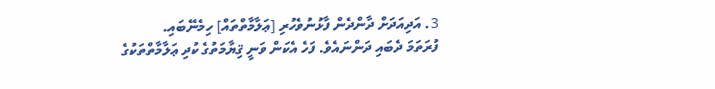3. އަދިއަދަށް ދާންދެން ފާޅުނުވެހުރި [ޢަލާމާތްތައް] ހިމެނޭބައި.
ފުރަތަމަ ދެބައި ދަންނައެވެ. ފަހެ އެކަން ވަނީ ޤިޔާމަތުގެ ކުދި ޢަލާމާތްތަކުގެ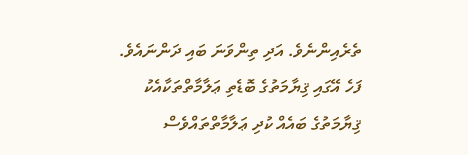ތެރެއިންނެވެ. އަދި ތިންވަނަ ބައި ދަންނައެވެ. ފަހެ އޭގައި ޤިޔާމަތުގެ ބޮޑެތި ޢަލާމާތްތަކާއެކު ޤިޔާމަތުގެ ބައެއް ކުދި ޢަލާމާތްތައްވެސް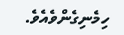ހިމެނިގެންވެއެވެ.